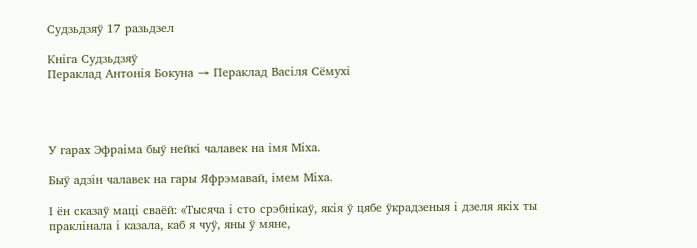Судзьдзяў 17 разьдзел

Кніга Судзьдзяў
Пераклад Антонія Бокуна → Пераклад Васіля Сёмухі




У гарах Эфраіма быў нейкі чалавек на імя Міха.

Быў адзін чалавек на гары Яфрэмавай, імем Міха.

І ён сказаў маці сваёй: «Тысяча і сто срэбнікаў, якія ў цябе ўкрадзеныя і дзеля якіх ты праклінала і казала, каб я чуў, яны ў мяне,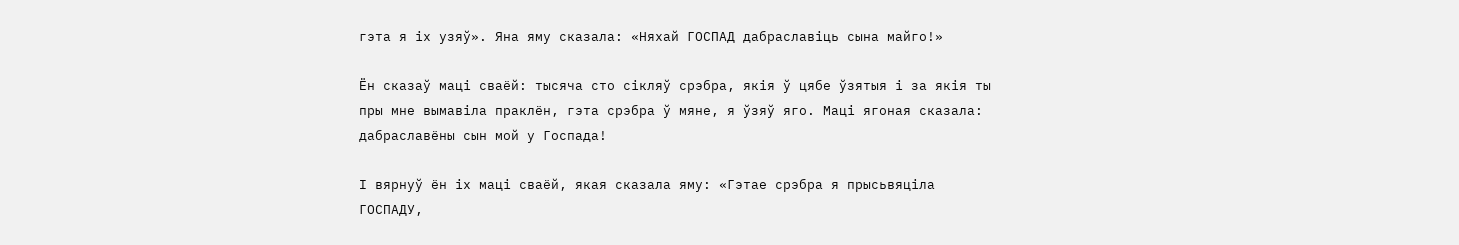гэта я іх узяў». Яна яму сказала: «Няхай ГОСПАД дабраславіць сына майго!»

Ён сказаў маці сваёй: тысяча сто сікляў срэбра, якія ў цябе ўзятыя і за якія ты пры мне вымавіла праклён, гэта срэбра ў мяне, я ўзяў яго. Маці ягоная сказала: дабраславёны сын мой у Госпада!

І вярнуў ён іх маці сваёй, якая сказала яму: «Гэтае срэбра я прысьвяціла ГОСПАДУ,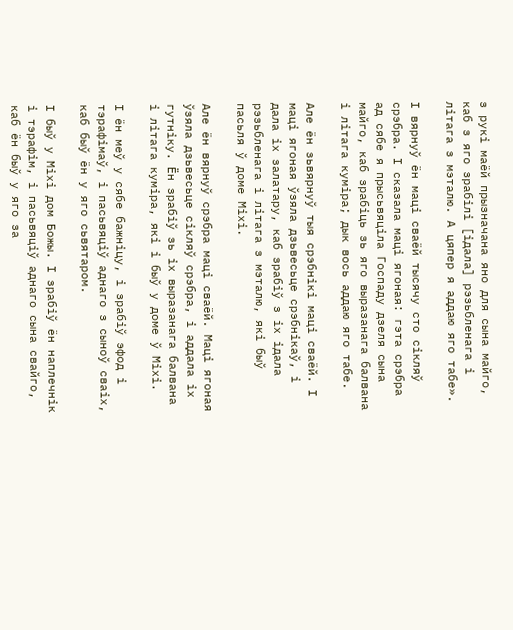з рукі маёй прызначана яно для сына майго, каб з яго зрабілі [ідала] рэзьбленага і літага з мэталю. А цяпер я аддаю яго табе».

І вярнуў ён маці сваёй тысячу сто сікляў срэбра. І сказала маці ягоная: гэта срэбра ад сябе я прысьвяціла Госпаду дзеля сына майго, каб зрабіць зь яго выразанага балвана і літага куміра; дык вось аддаю яго табе.

Але ён зьвярнуў тыя срэбнікі маці сваёй. І маці ягоная ўзяла дзьвесьце срэбнікаў, і дала іх залатару, каб зрабіў з іх ідала рэзьбленага і літага з мэталю, які быў пасьля ў доме Міхі.

Але ён вярнуў срэбра маці сваёй. Маці ягоная ўзяла дзьвесьце сікляў срэбра, і аддала іх гутніку. Ён зрабіў зь іх выразанага балвана і літага куміра, які і быў у доме ў Міхі.

І ён меў у сябе бажніцу, і зрабіў эфод і тэрафімаў, і пасьвяціў аднаго з сыноў сваіх, каб быў ён у яго сьвятаром.

І быў у Міхі дом Божы. І зрабіў ён наплечнік і тэрафім, і пасьвяціў аднаго сына свайго, каб ён быў у яго за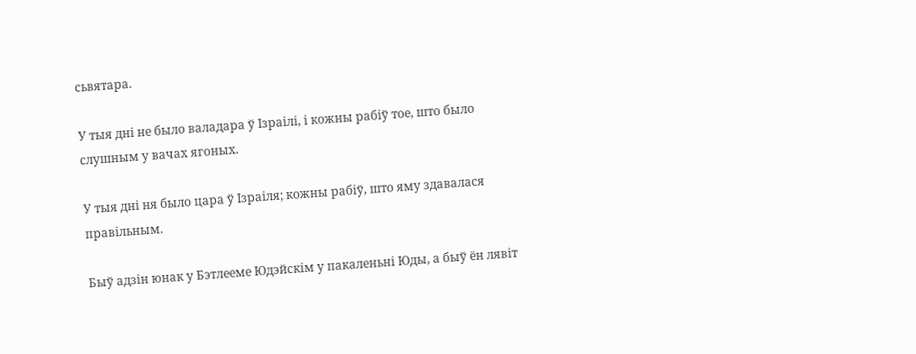сьвятара.

У тыя дні не было валадара ў Ізраілі, і кожны рабіў тое, што было слушным у вачах ягоных.

У тыя дні ня было цара ў Ізраіля; кожны рабіў, што яму здавалася правільным.

Быў адзін юнак у Бэтлееме Юдэйскім у пакаленьні Юды, а быў ён лявіт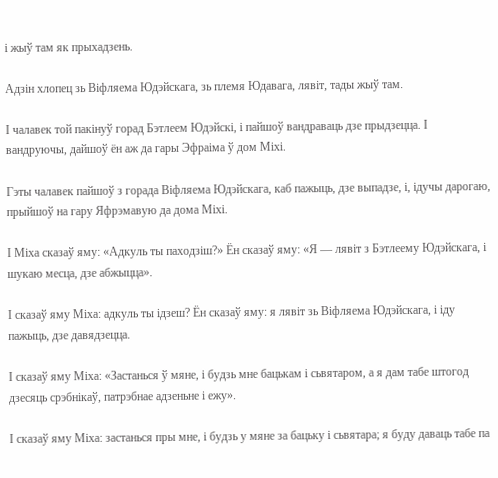і жыў там як прыхадзень.

Адзін хлопец зь Віфляема Юдэйскага, зь племя Юдавага, лявіт, тады жыў там.

І чалавек той пакінуў горад Бэтлеем Юдэйскі, і пайшоў вандраваць дзе прыдзецца. І вандруючы, дайшоў ён аж да гары Эфраіма ў дом Міхі.

Гэты чалавек пайшоў з горада Віфляема Юдэйскага, каб пажыць, дзе выпадзе, і, ідучы дарогаю, прыйшоў на гару Яфрэмавую да дома Міхі.

І Міха сказаў яму: «Адкуль ты паходзіш?» Ён сказаў яму: «Я — лявіт з Бэтлеему Юдэйскага, і шукаю месца, дзе абжыцца».

І сказаў яму Міха: адкуль ты ідзеш? Ён сказаў яму: я лявіт зь Віфляема Юдэйскага, і іду пажыць, дзе давядзецца.

І сказаў яму Міха: «Застанься ў мяне, і будзь мне бацькам і сьвятаром, а я дам табе штогод дзесяць срэбнікаў, патрэбнае адзеньне і ежу».

І сказаў яму Міха: застанься пры мне, і будзь у мяне за бацьку і сьвятара; я буду даваць табе па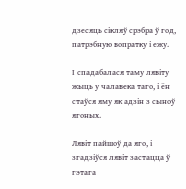дзесяць сікляў срэбра ў год, патрэбную вопратку і ежу.

І спадабалася таму лявіту жыць у чалавека таго, і ён стаўся яму як адзін з сыноў ягоных.

Лявіт пайшоў да яго, і згадзіўся лявіт застацца ў гэтага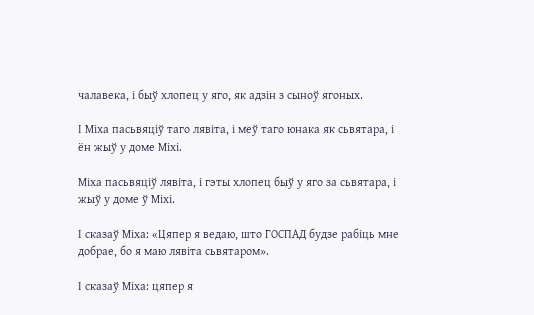чалавека, і быў хлопец у яго, як адзін з сыноў ягоных.

І Міха пасьвяціў таго лявіта, і меў таго юнака як сьвятара, і ён жыў у доме Міхі.

Міха пасьвяціў лявіта, і гэты хлопец быў у яго за сьвятара, і жыў у доме ў Міхі.

І сказаў Міха: «Цяпер я ведаю, што ГОСПАД будзе рабіць мне добрае, бо я маю лявіта сьвятаром».

І сказаў Міха: цяпер я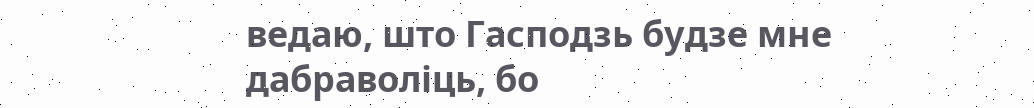ведаю, што Гасподзь будзе мне дабраволіць, бо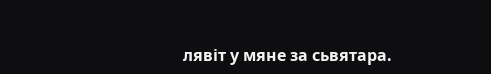лявіт у мяне за сьвятара.